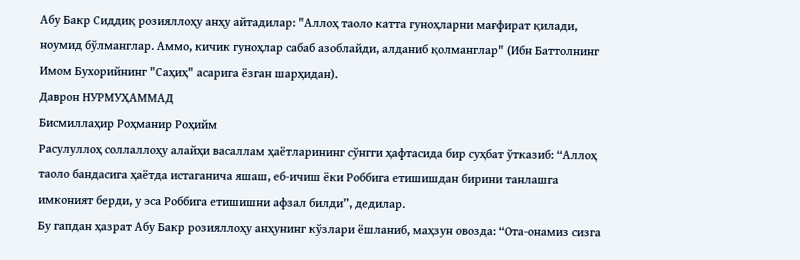Абу Бакр Сиддиқ розияллоҳу анҳу айтадилар: "Аллоҳ таоло катта гуноҳларни мағфират қилади, ноумид бўлманглар. Аммо, кичик гуноҳлар сабаб азоблайди, алданиб қолманглар" (Ибн Баттолнинг Имом Бухорийнинг "Саҳиҳ" асарига ёзган шарҳидан).
Даврон НУРМУҲАММАД
Бисмиллаҳир Роҳманир Роҳийм
Расулуллоҳ соллаллоҳу алайҳи васаллам ҳаётларининг сўнгги ҳафтасида бир суҳбат ўтказиб: “Аллоҳ таоло бандасига ҳаётда истаганича яшаш, еб-ичиш ёки Роббига етишишдан бирини танлашга имконият берди, у эса Роббига етишишни афзал билди”, дедилар.
Бу гапдан ҳазрат Абу Бакр розияллоҳу анҳунинг кўзлари ёшланиб, маҳзун овозда: “Ота-онамиз сизга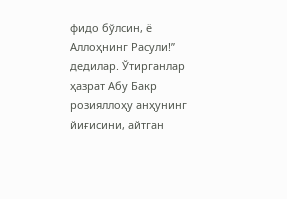фидо бўлсин, ё Аллоҳнинг Расули!” дедилар. Ўтирганлар ҳазрат Абу Бакр розияллоҳу анҳунинг йиғисини, айтган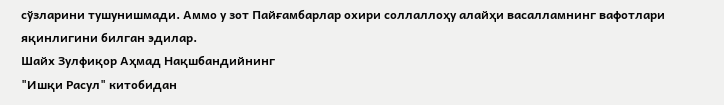сўзларини тушунишмади. Аммо у зот Пайғамбарлар охири соллаллоҳу алайҳи васалламнинг вафотлари яқинлигини билган эдилар.
Шайх Зулфиқор Аҳмад Нақшбандийнинг
"Ишқи Расул" китобидан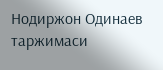Нодиржон Одинаев таржимаси